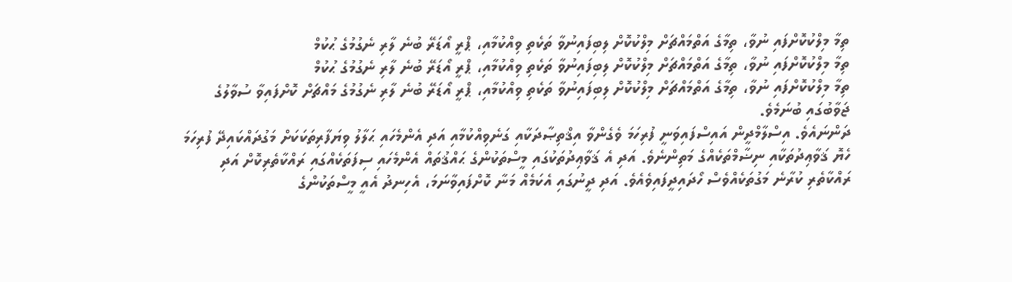ތިމާ މިލްކުކޮށްފައި ނުވާ، ތިމާގެ އަތްމައްޗަށް މިލްކުކޮށް ލިބިފައިނުވާ ތަކެތި ވިއްކުމާއި، ޕްރީ އޯޑަރޭ ބުނެ ލާރި ނެގުމުގެ ޙުކުމް
ތިމާ މިލްކުކޮށްފައި ނުވާ، ތިމާގެ އަތްމައްޗަށް މިލްކުކޮށް ލިބިފައިނުވާ ތަކެތި ވިއްކުމާއި، ޕްރީ އޯޑަރޭ ބުނެ ލާރި ނެގުމުގެ ޙުކުމް
ތިމާ މިލްކުކޮށްފައި ނުވާ، ތިމާގެ އަތްމައްޗަށް މިލްކުކޮށް ލިބިފައިނުވާ ތަކެތި ވިއްކުމާއި، ޕްރީ އޯޑަރޭ ބުނެ ލާރި ނެގުމުގެ މައްޗަށް ކޮށްފައިވާ ސުވާލުގެ ޖަވާބުގައި ބުނަމެވެ.
ދަންނައެވެ. އިސްލާމްދީން އައިސްފައިވަނީ ފުރިހަމަ ވެގެންވާ އިޤްތިޞާދަކާއި ގަނެވިއްކުމާއި އަދި އެންމެހައި ޙަލާލު ވިޔަފާރިތަކަކަށް މަގުދައްކައިދޭ ފުރިހަމަ ހެޔޮ ޤަވާޢިދުތަކާއި ނިޟާމްތަކެއްގެ މަތިންނެވެ. އަދި އެ ޤަވާޢިދުތަކުގައި މީސްތަކުންގެ ޙައްޤުތައް އެންމެހައި ސިފަތަކެއްގައި ރައްކާތެރިކޮށް އަދި ރައްކާތެރި ކުރާނެ މަގުތަކެއްވެސް ހޯދައިދީފައިވެއެވެ. އަދި ދީނުގައި އެކަމެއް މަނާ ކޮށްފައިވާނަމަ، އެހިނދު އެއީ މީސްތަކުންގެ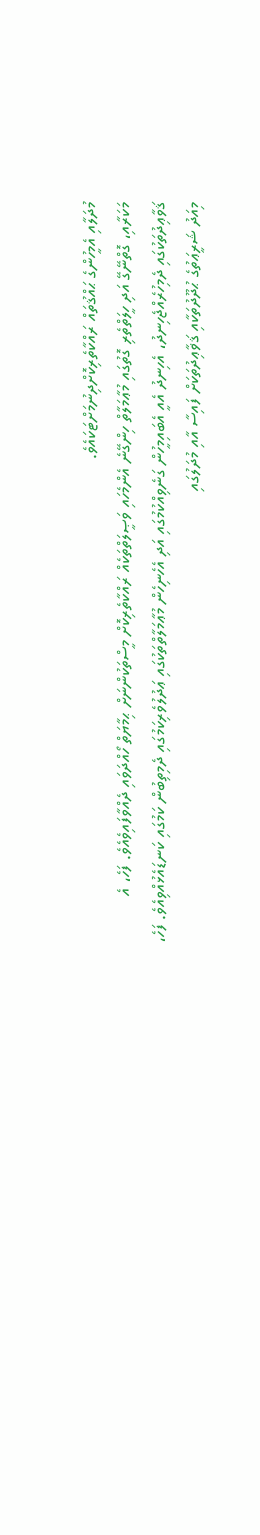މުދަލާއި އެމީހުންގެ ޙައްޤުތައް ރައްކާތެރިކޮށްދިނުމަށްޓަކައެވެ.
މަކަރާއި، ގޮތްނޭގޭ އަދި ހީލަތްތެރި ގޮތުގައި މުޢާމަލާތް ހިންގޭނެ އެންމެހައި ވަޞީލަތްތަކެއް ރައްކާތެރިކޮށް މީސްތަކުންނަށް ޙިމާޔަތް ހޯއްދަވައި ދެއްވާފައިވެއެވެ. ފަހެ، އެ ޤަވާޢިދުތަކުގައި ދެމިހުރެއްޖެހިނދު، އެހިނދު އެއީ އެބައިމީހުން ގަނެވިއްކުމުގައި އަދި އެހެނިހެން މުޢާމަލާތްތަކުގައި ޢަދުލުވެރިކަމުގައި ދެމިތިބުން ކަމުގައި ކަނޑައެޅުއްވިއެވެ. ފަހެ، މިއަދު ޝަރީޢަތުގެ ޙުދޫދުތަކާއި ޤަޥާޢިދުތަކަށް ފައިސާ އާއި މުދަލުގައި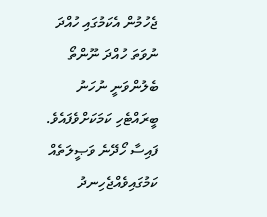ޖެހުމުން އެކަމުގައި ހުއްދަ ނުވަތަ ހުއްދަ ނޫންތޯ ބެލުންވަނީ ނުހަނު ބީރައްޓެހި ކަމަކަށްވެފައެވެ. ފައިސާ ހޯދޭނެ ވަޞީލަތެއް ކަމުގައިވެއްޖެހިނދު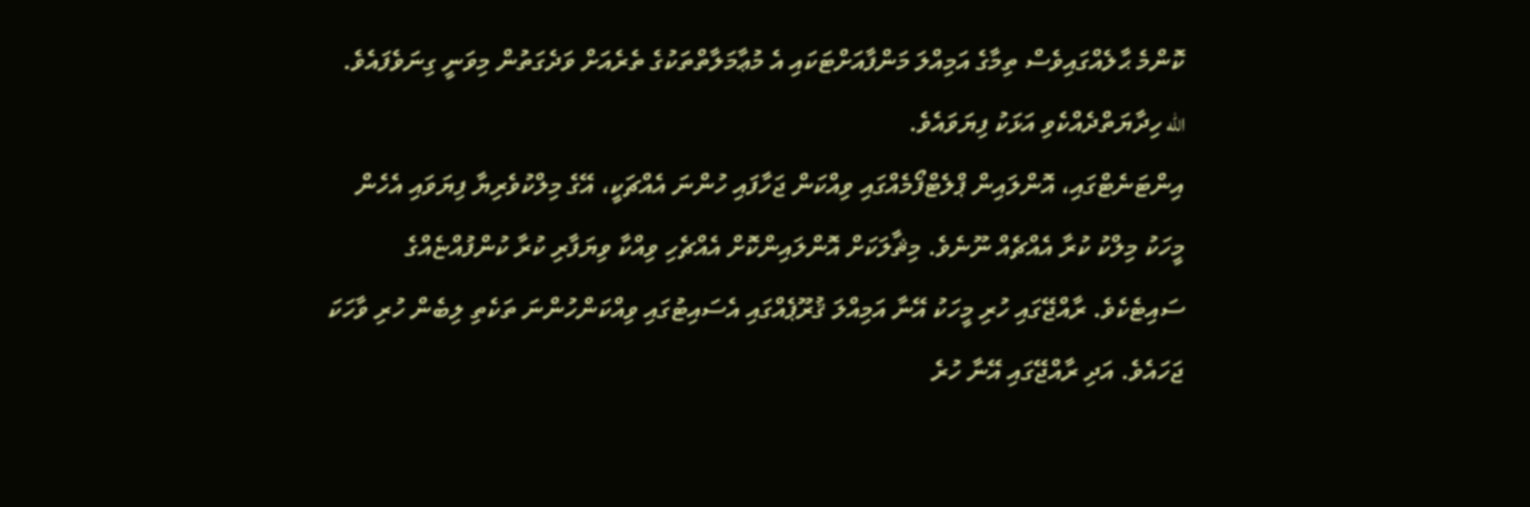ކޮންމެ ޙާލެއްގައިވެސް ތިމާގެ އަމިއްލަ މަންފާއަށްޓަކައި އެ މުޢާމަލާތްތަކުގެ ތެރެއަށް ވަދެގަތުން މިވަނީ ގިނަވެފައެވެ. الله ހިދާޔަތްދެއްކެވި އަޅަކު ފިޔަވައެވެ.
އިންޓަނެޓްގައި، އޮންލައިން ޕްލެޓްފޯމެއްގައި ވިއްކަން ޖަހާފައި ހުންނަ އެއްޗަކީ، އޭގެ މިލްކުވެރިޔާ ފިޔަވައި އެހެން މީހަކު މިލްކު ކުރާ އެއްޗެއް ނޫނެވެ. މިޘާލަކަށް އޮންލައިންކޮށް އެއްޗެހި ވިއްކާ ވިޔަފާރި ކުރާ ކުންފުއްޏެއްގެ ސައިޓެކެވެ. ރާއްޖޭގައި ހުރި މީހަކު އޭނާ އަމިއްލަ ޤުރޫޕެއްގައި އެސައިޓުގައި ވިއްކަންހުންނަ ތަކެތި ލިބެން ހުރި ވާހަކަ ޖަހައެވެ. އަދި ރާއްޖޭގައި އޭނާ ހުރެ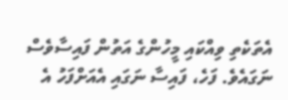އެތަކެތި ވިއްކައި މީހުންގެ އަތުން ފައިސާވެސް ނަގައެވެ. ފަހެ، ފައިސާ ނަގައި އެއަށްފަހު އެ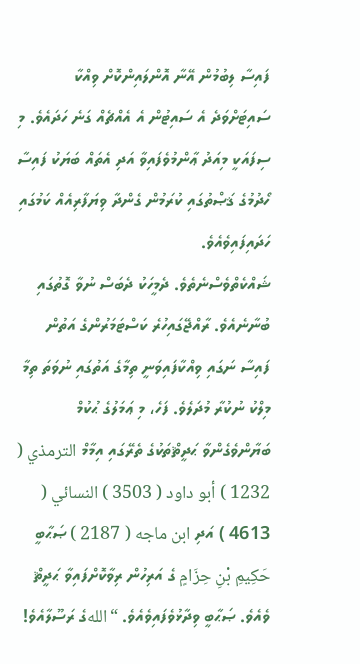ފައިސާ ލިބުމުން އޭނާ އޮންލައިންކޮށް ވިއްކާ ސައިޓަށްވަދެ އެ ސައިޓުން އެ އެއްޗެއް ގަނެ ހަދައެވެ. މި ސިފައަކީ މިއަދު ޢާންމުވެފައިވާ އަދި އެތައް ބަޔަކު ފައިސާ ހޯދުމުގެ ޤަޞްތުގައި ކުރަމުން ގެންދާ ވިޔަފާރިއެއް ކަމުގައި ހަދައިފައިވެއެވެ.
ޝައްކެތްވެސްނެތެވެ. ދެމީހަކު ދެބަސް ނުވާ ގޮތުގައި ބުނާނެއެވެ. ރާއްޖޭގައިހުރެ ކަސްޓަމަރުންގެ އަތުން ފައިސާ ނަގައި ވިއްކާފައިވަނީ ތިމާގެ އަތުގައި ނުވަތަ ތިމާ މިލްކު ނުކުރާ މުދަލެވެ. ފަހެ، މި ޢަމަލުގެ ޙުކުމް ބަޔާންވެގެންވާ ޙަދީޘްތަކުގެ ތެރޭގައި އިމާމް الترمذي ( 1232 ) أبو داود ( 3503 ) النسائي ( 4613 ) އަދި ابن ماجه ( 2187 ) ޞަޙާބީ حَكِيمِ بْنِ حِزَامٍ ގެ އަރިހުން ރިވާކޮށްފައިވާ ޙަދީޘް ވެއެވެ. ޞަޙާބީ ވިދާޅުވެފައިވެއެވެ. “اللهގެ ރަސޫލާއެވެ!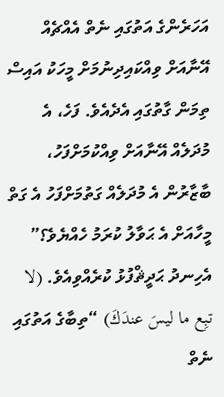އަހަރެންގެ އަތުގައި ނެތް އެއްޗެއް އޭނާއަށް ވިއްކައިދިނުމަށް މީހަކު އައިސް ތިމަން ގާތުގައި އެދެއެވެ. ފަހެ، އެ މުދަލެއް އޭނާއަށް ވިއްކުމަށްފަހު، ބާޒާރުން އެ މުދަލެއް ގަތުމަށްފަހު އެ ގަތް މީހާއަށް އެ ޙަވާލު ކުރަމު ހެއްޔެވެ؟” އެހިނދު ޙަދީޘްފުޅު ކުރެއްވިއެވެ. (لا تبِع ما ليسَ عندَكَ) “ތިބާގެ އަތުގައި ނެތް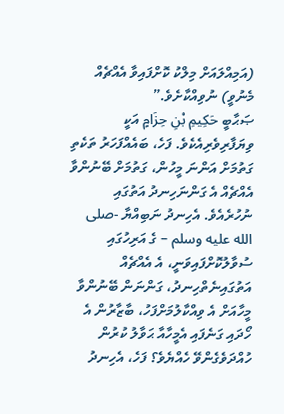(އަމިއްލައަށް މިލްކު ކޮށްފައިވާ އެއްޗެއް މެނުވީ) ނުވިއްކާށެވެ.”
ޞަޙާބީ حَكِيمِ بْنِ حِزَامٍ އަކީ ވިޔަފާރިވެރިއެކެވެ. ފަހެ، ބައެއްފަހަރު ތަކެތި ގަތުމަށް އަންނަ މީހުން، ގަތުމަށް ބޭނުންވާ އެއްޗެއް އެ ގަންނަހިނދު އަތުގައި ނުހުރެއެވެ. އެހިނދު ނަބިއްޔާ -صلى الله عليه وسلم – ގެ އަރިހުގައި ސުވާލުކޮށްފައިވަނީ، އެ އެއްޗެއް އަތުގައިނެތްހިނދު، ގަންނަން ބޭނުންވާ މީހާއަށް އެ ވިއްކާލުމަށްފަހު، ބާޒާރުން އެ ހޯދައި ގަނެފައި އެމީހާއާ ޙަވާލު ކުރުން ހުއްދަވެގެންވޭ ހެއްޔެވެ؟ ފަހެ، އެހިނދު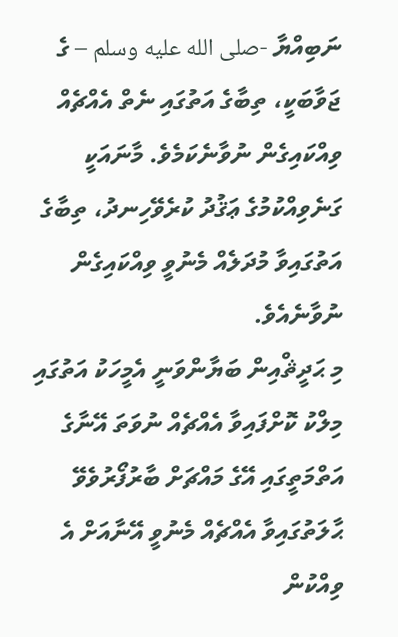ނަބިއްޔާ -صلى الله عليه وسلم – ގެ ޖަވާބަކީ، ތިބާގެ އަތުގައި ނެތް އެއްޗެއް ވިއްކައިގެން ނުވާނެކަމެވެ. މާނައަކީ ގަނެވިއްކުމުގެ ޢަޤުދު ކުރެވޭހިނދު، ތިބާގެ އަތުގައިވާ މުދަލެއް މެނުވީ ވިއްކައިގެން ނުވާނެއެވެ.
މި ޙަދީޘްއިން ބަޔާންވަނީ އެމީހަކު އަތުގައި މިލްކު ކޮށްފައިވާ އެއްޗެއް ނުވަތަ އޭނާގެ އަތްމަތީގައި އޭގެ މައްޗަށް ބާރުފޯރުވެވޭ ޙާލަތުގައިވާ އެއްޗެއް މެނުވީ އޭނާއަށް އެ ވިއްކުން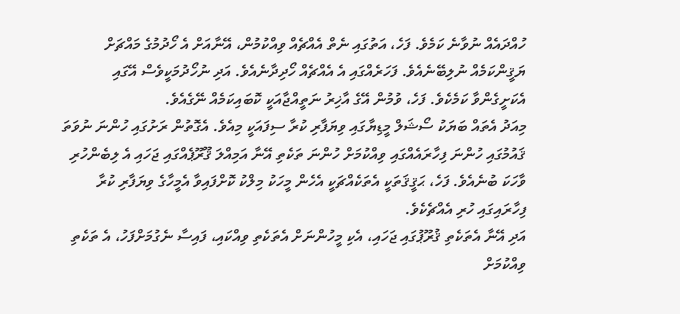ހުއްދައެއް ނުވާނެ ކަމެވެ. ފަހެ، އަތުގައި ނެތް އެއްޗެއް ވިއްކުމުން، އޭނާއަށް އެ ހޯދުމުގެ މައްޗަށް ޔަޤީންކަމެއް ނުލިބޭނެއެވެ. ފަހަރެއްގައި އެ އެއްޗެއް ހޯދިދާނެއެވެ. އަދި ނުހޯދުމަކީވެސް އޭގައި އެކަށީގެންވާ ކަމެކެވެ. ފަހެ، ވުމުން އޭގެ އާޚިރު ނަތީއްޖާއަކީ ކޮބައިކަމެއް ނޭގެއެވެ.
މިއަދު އެތައް ބަޔަކު ސޯޝަލް މީޑިޔާގައި ވިޔަފާރި ކުރާ ސިފައަކީ މިއެވެ. އެގޮތުން ރަށުގައި ހުންނަ ނުވަތަ ޤައުމުގައި ހުންނަ ފިހާރައެއްގައި ވިއްކުމަށް ހުންނަ ތަކެތި އޭނާ އަމިއްލަ ޤޫރޫޕެއްގައި ޖަހައި އެ ލިބެންހުރި ވާހަކަ ބުނެއެވެ. ފަހެ، ޙަޤީޤަތަކީ އެތަކެއްޗަކީ އެހެން މީހަކު މިލްކު ކޮށްފައިވާ އެމީހާގެ ވިޔަފާރި ކުރާ ފިހާރައިގައި ހުރި އެއްޗެކެވެ.
އަދި އޭނާ އެތަކެތި ޤުރޫޕުގައި ޖަހައި، އެކި މީހުންނަށް އެތަކެތި ވިއްކައި، ފައިސާ ނެގުމަށްފަހު، އެ ތަކެތި ވިއްކުމަށް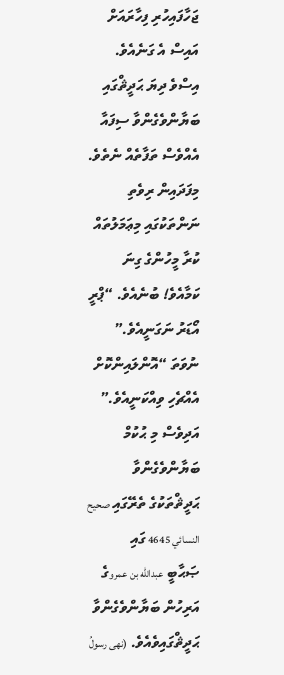ޖަހާފައިހުރި ފިހާރައަށް އައިސް އެ ގަނެއެވެ. އިސްވެ ދިޔަ ޙަދީޘްގައި ބަޔާންވެގެންވާ ސިފައާ އެއްވެސް ތަފާތެއް ނެތެވެ. މިފަދައިން ރިވެތި ނަންތަކުގައި މިޢަމަލުތައް ކުރާ މީހުންގެ ގިނަ ކަމާއެވެ! ބުނެއެވެ. “ޕްރީ އޯޑަރު ނަގަނީއެވެ.” ނުވަތަ “އޮންލައިންކޮށް އެއްޗެހި ވިއްކަނީއެވެ.”
އަދިވެސް މި ޙުކުމް ބަޔާންވެގެންވާ ޙަދީޘްތަކުގެ ތެރޭގައި صحيح النسائي 4645 ގައި ޞަޙާބީ عبدالله بن عمروގެ އަރިހުން ބަޔާންވެގެންވާ ޙަދީޘްގައިވެއެވެ. (نهى رسولُ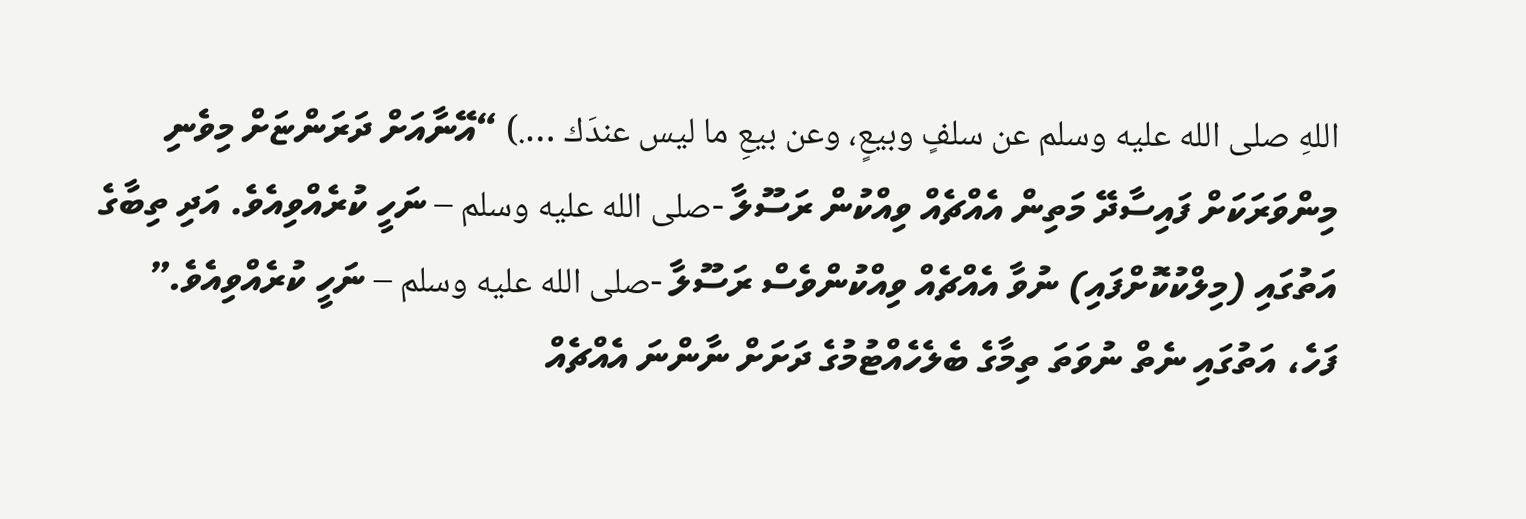اللهِ صلى الله عليه وسلم عن سلفٍ وبيعٍ، وعن بيعِ ما ليس عندَك ….) “އޭނާއަށް ދަރަންޏަށް މިވެނި މިންވަރަކަށް ފައިސާދޭ މަތިން އެއްޗެއް ވިއްކުން ރަސޫލާ -صلى الله عليه وسلم – ނަހީ ކުރެއްވިއެވެ. އަދި ތިބާގެ އަތުގައި (މިލްކުކޮށްފައި) ނުވާ އެއްޗެއް ވިއްކުންވެސް ރަސޫލާ -صلى الله عليه وسلم – ނަހީ ކުރެއްވިއެވެ.”
ފަހެ، އަތުގައި ނެތް ނުވަތަ ތިމާގެ ބެލެހެއްޓުމުގެ ދަށަށް ނާންނަ އެއްޗެއް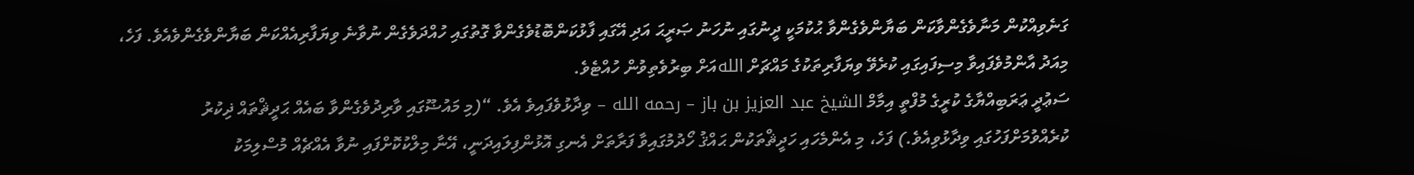ގަނެވިއްކުން މަނާވެގެންވާކަން ބަޔާންވެގެންވާ ޙުކުމަކީ ދީނުގައި ނުހަނު ޞަރީޙަ އަދި އޭގައި ފާޅުކަންބޮޑުވެގެންވާ ގޮތުގައި ހުއްދަވެގެން ނުވާނެ ވިޔަފާރިއެއްކަން ބަޔާންވެގެންވެއެވެ. ފަހެ، މިއަދު އާންމުވެފައިވާ މިސިފައިގައި ކުރެވޭ ވިޔަފާރިތަކުގެ މައްޗަށް اللهއަށް ބިރުވެތިވުން ހުއްޓެވެ.
ސަޢުދީ ޢަރަބިއްޔާގެ ކުރީގެ މުފްތީ އިމާމް الشيخ عبد العزيز بن باز – رحمه الله – ވިދާޅުވެފައިވެ އެވެ. “(މި މައުޟޫގައި ވާރިދުވެގެންވާ ބައެއް ޙަދީޘްތައް ޛިކުރު ކުރެއްވުމަށްފަހުގައި ވިދާޅުވިއެވެ.) ފަހެ، މި އެންމެހައި ހަދީޘްތަކުން ޙައްޤު ހޯދުމުގައިވާ ފަރާތަށް އެނގި އޮޅުންފިލައިދަނީ، އޭނާ މިލްކުކޮށްފައި ނުވާ އެއްޗެއް މުސްލިމަކު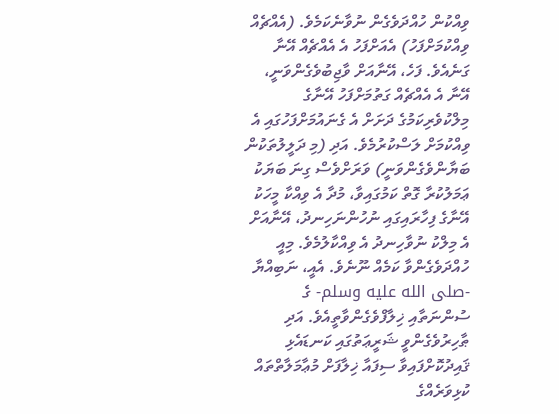ވިއްކުން ހުއްދަވެގެން ނުވާނެކަމެވެ. (އެއްޗެއް ވިއްކުމަށްފަހު) އެއަށްފަހު އެ އެއްޗެއް އޭނާ ގަނެއެވެ. ފަހެ، އޭނާއަށް ވާޖިބުވެގެންވަނީ، އޭނާ އެ އެއްޗެއް ގަތުމަށްފަހު އޭނާގެ މިލްކުވެރިކަމުގެ ދަށަށް އެ ގެނައުމަށްފަހުގައި އެ ވިއްކުމަށް ލަސްކުރުމެވެ. އަދި (މި ދަލީލުތަކުން ބަޔާންވެގެންވަނީ) ވަރަށްވެސް ގިނަ ބަޔަކު ޢަމަލުކުރާ ގޮތް ކަމުގައިވާ، މުދާ އެ ވިއްކާ މީހަކު އޭނާގެ ފިހާރައިގައި ނުހުންނަހިނދު، އޭނާއަށް އެ މިލްކު ނުވާހިނދު އެ ވިއްކާލުމެވެ. މިއީ ހުއްދަވެގެންވާ ކަމެއް ނޫނެވެ. އެއީ، ނަބިއްޔާ -صلى الله عليه وسلم- ގެ ސުންނަތާއި ޚިލާފްވެގެންވާތީއެވެ. އަދި ޠާހިރުވެގެންވީ ޝަރީޢަތުގައި ކަނޑައެޅި ޤައިދުކޮށްފައިވާ ސިފައާ ޚިލާފަށް މުޢާމަލާތްތައް ކުޅިވަރެއްގެ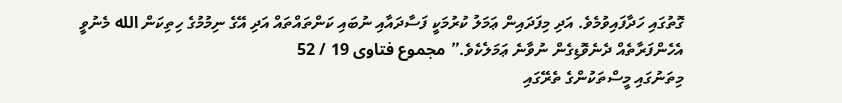ގޮތުގައި ހަދާފައިވުމެވެ. އަދި މިފަދައިން ޢަމަލު ކުރުމަކީ ފަސާދައާއި ނުބައި ކަންތައްތައް އަދި އޭގެ ނިމުމުގެ ހިތިކަން الله މެނުވީ އެހެންފަރާތެއް ދެނެވޮޑިގެން ނުވާނެ ޢަމަލެކެވެ.” مجموع فتاوى 19 / 52
މިތަނުގައި މީސްތަކުންގެ ތެރޭގައި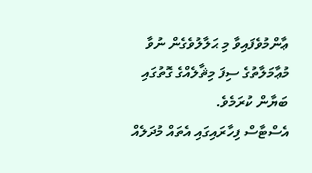ޢާންމުވެފައިވާ މި ޙަލާލުވެގެން ނުވާ މުޢާމަލާތުގެ ސިފަ މިޘާލެއްގެ ގޮތުގައި ބަޔާން ކުރަމެވެ.
އެސްޓާސް ފިހާރައިގައި އެތައް މުދަލެއް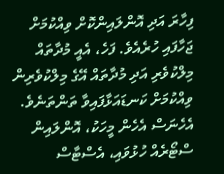ފިހާރަ އަދި އޮންލައިންކޮށް ވިއްކުމަށް ޖަހާފައި ހުރެއެވެ. ފަހެ، އެއީ މުދާތައް މިލްކުވެރި އަދި މުދާތައް އޭގެ މިލްކުވެރިން ވިއްކުމަށް ކަނޑައަޅާފައިވާ ތަންތަނެވެ. އެހެނަސް އެހެން މީހަކު، އޮންލައިން ސްޓޯރެއް ހުޅުވައި، އެސްޓާސް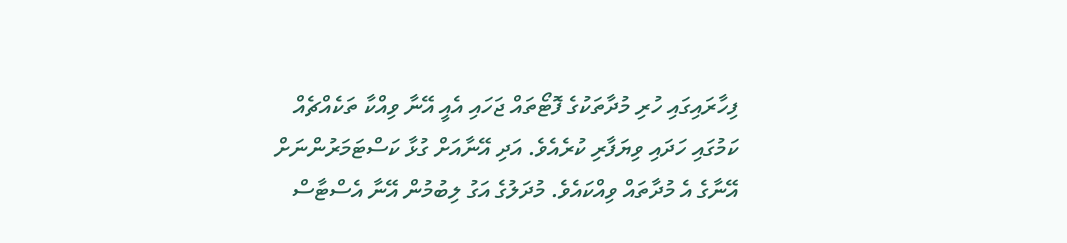ފިހާރައިގައި ހުރި މުދާތަކުގެ ފޮޓޯތައް ޖަހައި އެއީ އޭނާ ވިއްކާ ތަކެއްޗެއް ކަމުގައި ހަދައި ވިޔަފާރި ކުރެއެވެ. އަދި އޭނާއަށް ގުޅާ ކަސްޓަމަރުންނަށް އޭނާގެ އެ މުދާތައް ވިއްކައެވެ. މުދަލުގެ އަގު ލިބުމުން އޭނާ އެސްޓާސް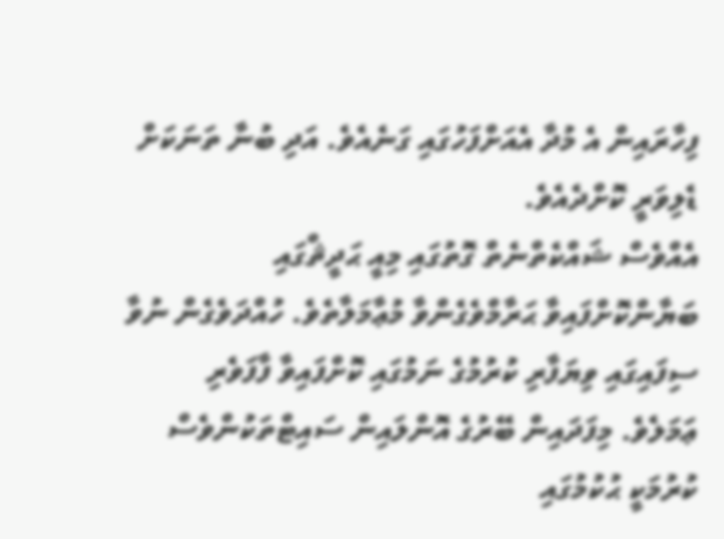ފިހާރައިން އެ މުދާ އެއަށްފަހުގައި ގަނެއެވެ. އަދި ބުނާ ތަނަކަށް ޑެލިވަރީ ކޮށްދެއެވެ.
އެއްވެސް ޝައްކެތްނެތް ގޮތުގައި މިއީ ޙަދީޘްގައި ބަޔާންކޮށްފައިވާ ޙަރާމްވެގެންވާ މުޢާމަލާތެވެ. ހުއްދަވެގެން ނުވާ ސިފައިގައި ވިޔަފާރި ކުރުމުގެ ނަމުގައި ކޮށްފައިވާ ފާފަވެރި ޢަމަލެވެ. މިފަދައިން ބޭރުގެ އޮންލައިން ސައިޓްތަކުންވެސް ކުރުމަކީ ޙުކުމުގައި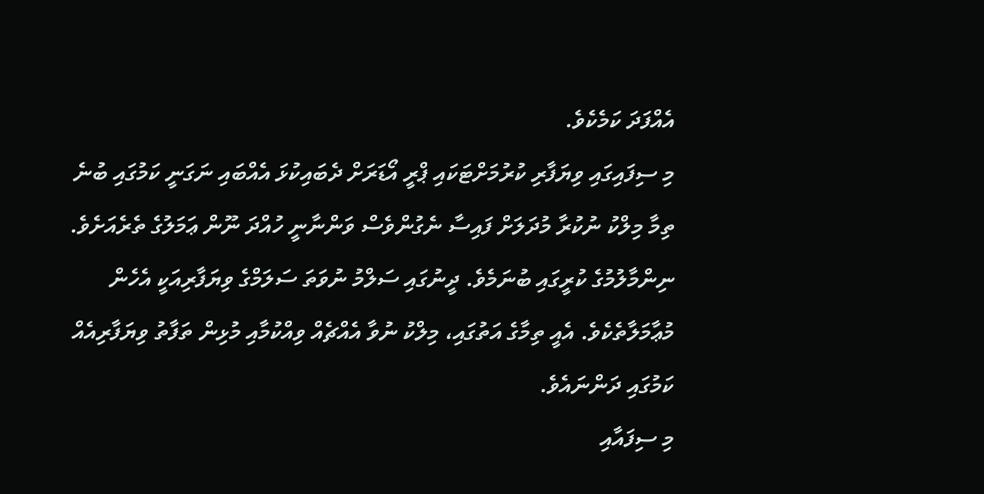އެއްފަދަ ކަމެކެވެ.
މި ސިފައިގައި ވިޔަފާރި ކުރުމަށްޓަކައި ޕްރީ އޯޑަރަށް ދެބައިކުޅަ އެއްބައި ނަގަނީ ކަމުގައި ބުނެ ތިމާ މިލްކު ނުކުރާ މުދަލަށް ފައިސާ ނެގުންވެސް ވަންނާނީ ހުއްދަ ނޫން ޢަމަލުގެ ތެރެއަށެވެ.
ނިންމާލުމުގެ ކުރީގައި ބުނަމެވެ. ދީނުގައި ސަލްމު ނުވަތަ ސަލަމްގެ ވިޔަފާރިއަކީ އެހެން މުޢާމަލާތެކެވެ. އެއީ ތިމާގެ އަތުގައި، މިލްކު ނުވާ އެއްޗެއް ވިއްކުމާއި މުޅިން ތަފާތު ވިޔަފާރިއެއް ކަމުގައި ދަންނައެވެ.
މި ސިފައާއި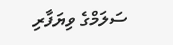ސަލަމްގެ ވިޔަފާރި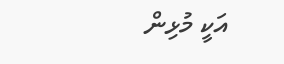އަކީ މުޅިން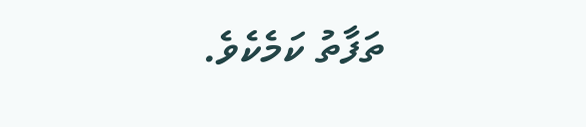ތަފާތު ކަމެކެވެ.